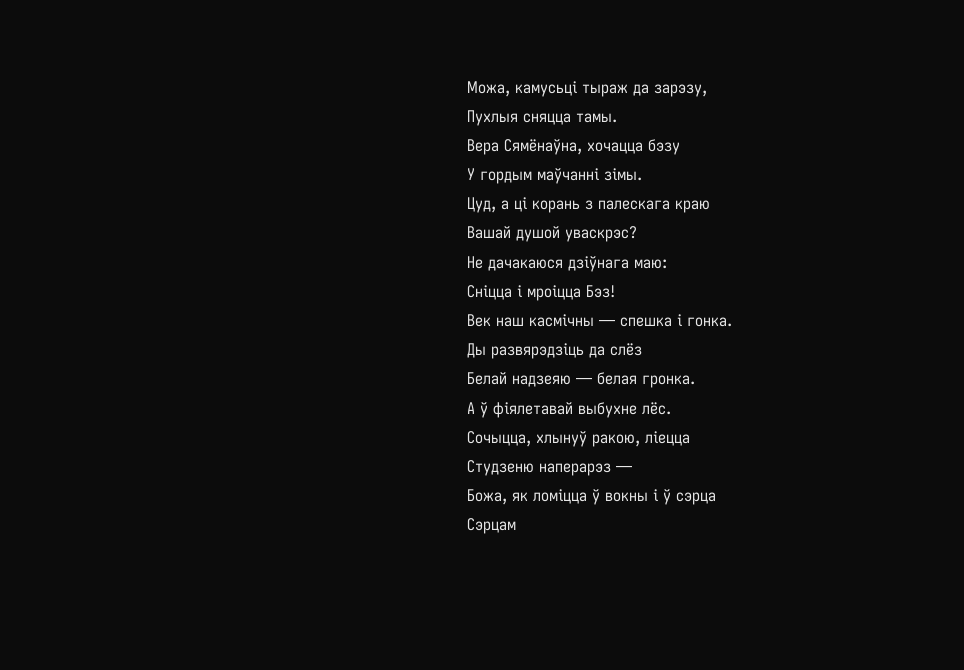Можа, камусьці тыраж да зарэзу,
Пухлыя сняцца тамы.
Вера Сямёнаўна, хочацца бэзу
У гордым маўчанні зімы.
Цуд, а ці корань з палескага краю
Вашай душой уваскрэс?
Не дачакаюся дзіўнага маю:
Сніцца і мроіцца Бэз!
Век наш касмічны — спешка і гонка.
Ды развярэдзіць да слёз
Белай надзеяю — белая гронка.
А ў фіялетавай выбухне лёс.
Сочыцца, хлынуў ракою, ліецца
Студзеню наперарэз —
Божа, як ломіцца ў вокны і ў сэрца
Сэрцам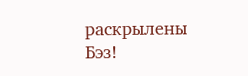раскрылены
Бэз!